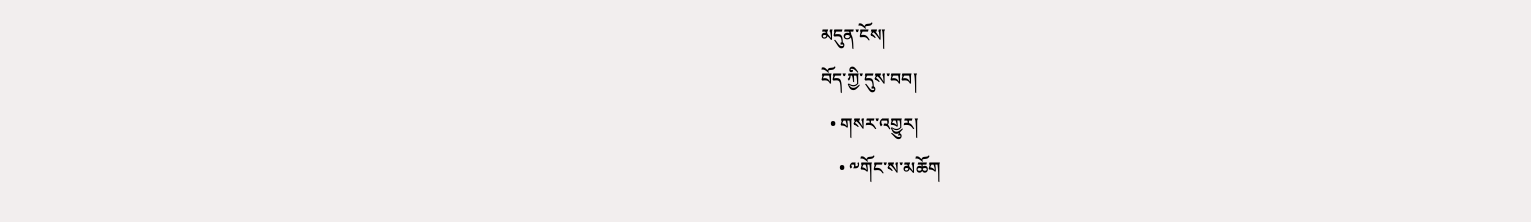མདུན་ངོས།
བོད་ཀྱི་དུས་བབ།
  • གསར་འགྱུར།
    • ༸གོང་ས་མཆོག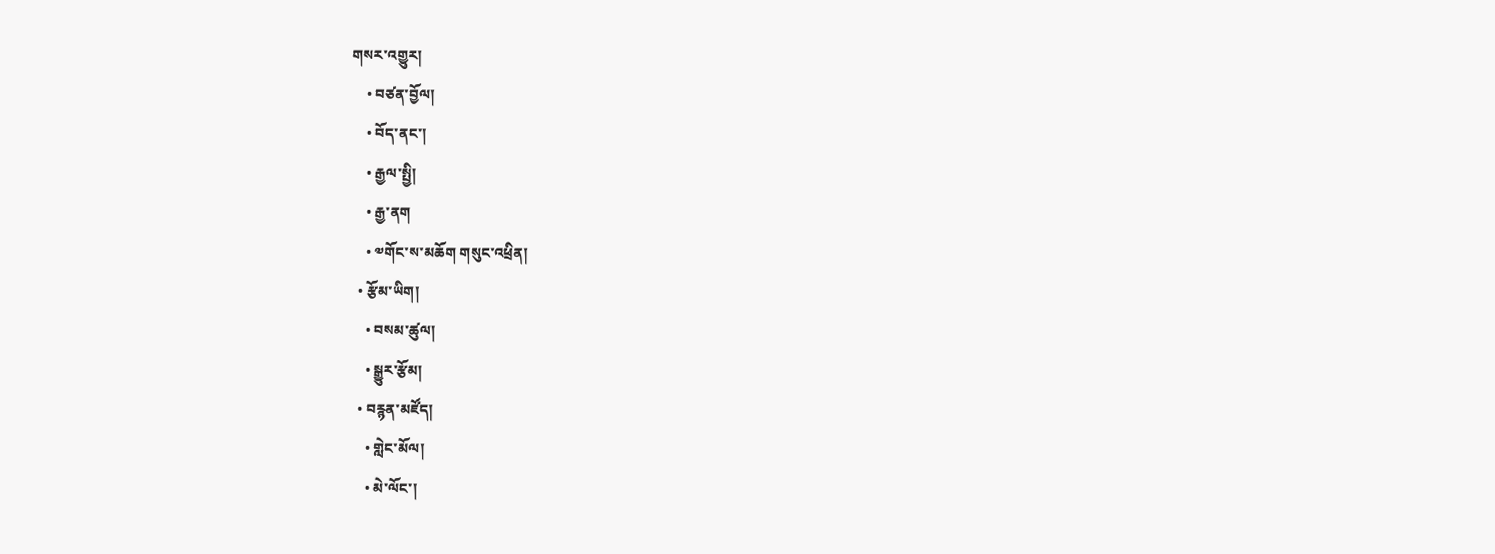གསར་འགྱུར།
    • བཙན་བྱོལ།
    • བོད་ནང་།
    • རྒྱལ་སྤྱི།
    • རྒྱ་ནག
    • ༧གོང་ས་མཆོག གསུང་འཕྲིན།
  • རྩོམ་ཡིག།
    • བསམ་ཚུལ།
    • སྒྱུར་རྩོམ།
  • བརྙན་མཛོད།
    • གླེང་མོལ།
    • མེ་ལོང་།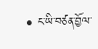• ང་ཡི་བཙན་བྱོལ་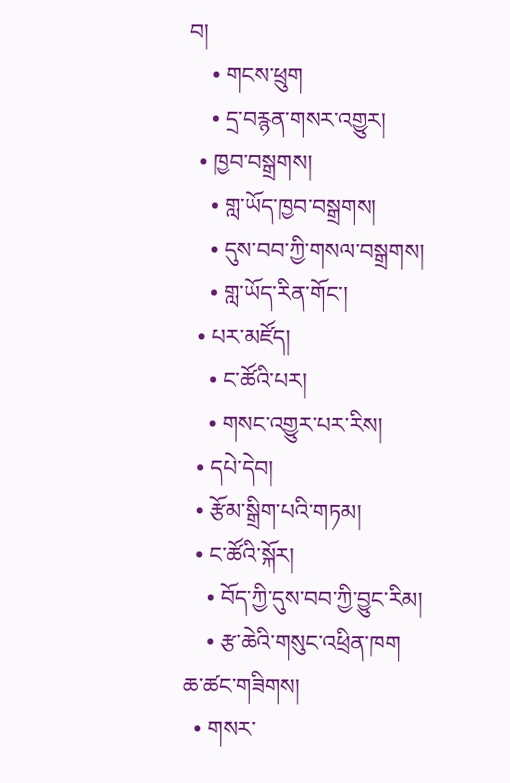བ།
    • གངས་ཕྲུག
    • དྲ་བརྙན་གསར་འགྱུར།
  • ཁྱབ་བསྒྲགས།
    • གླ་ཡོད་ཁྱབ་བསྒྲགས།
    • དུས་བབ་ཀྱི་གསལ་བསྒྲགས།
    • གླ་ཡོད་རིན་གོང་།
  • པར་མཛོད།
    • ང་ཚོའི་པར།
    • གསང་འགྱུར་པར་རིས།
  • དཔེ་དེབ།
  • རྩོམ་སྒྲིག་པའི་གཏམ།
  • ང་ཚོའི་སྐོར།
    • བོད་ཀྱི་དུས་བབ་ཀྱི་བྱུང་རིམ།
    • རྩ་ཆེའི་གསུང་འཕྲིན་ཁག
ཆ་ཚང་གཟིགས།
  • གསར་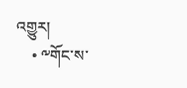འགྱུར།
    • ༸གོང་ས་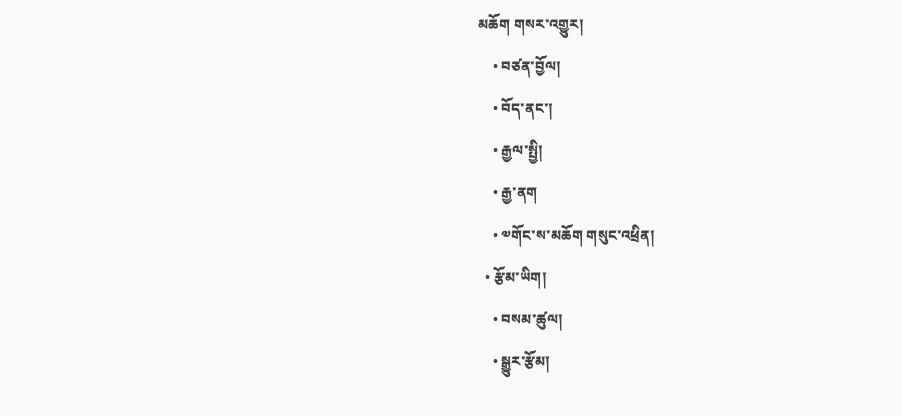མཆོག གསར་འགྱུར།
    • བཙན་བྱོལ།
    • བོད་ནང་།
    • རྒྱལ་སྤྱི།
    • རྒྱ་ནག
    • ༧གོང་ས་མཆོག གསུང་འཕྲིན།
  • རྩོམ་ཡིག།
    • བསམ་ཚུལ།
    • སྒྱུར་རྩོམ།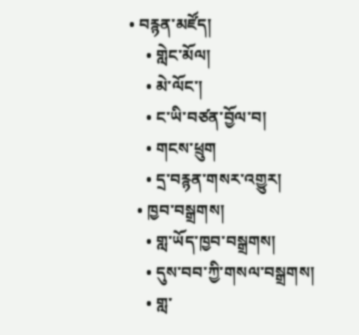• བརྙན་མཛོད།
    • གླེང་མོལ།
    • མེ་ལོང་།
    • ང་ཡི་བཙན་བྱོལ་བ།
    • གངས་ཕྲུག
    • དྲ་བརྙན་གསར་འགྱུར།
  • ཁྱབ་བསྒྲགས།
    • གླ་ཡོད་ཁྱབ་བསྒྲགས།
    • དུས་བབ་ཀྱི་གསལ་བསྒྲགས།
    • གླ་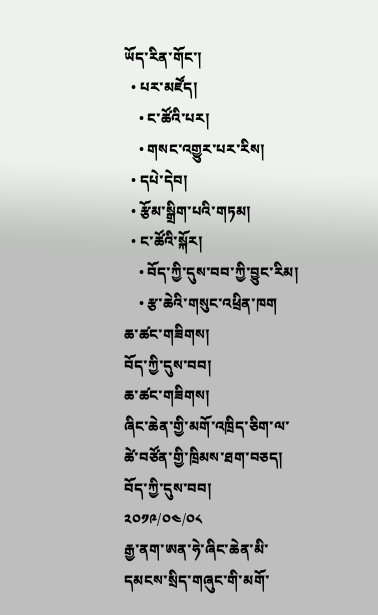ཡོད་རིན་གོང་།
  • པར་མཛོད།
    • ང་ཚོའི་པར།
    • གསང་འགྱུར་པར་རིས།
  • དཔེ་དེབ།
  • རྩོམ་སྒྲིག་པའི་གཏམ།
  • ང་ཚོའི་སྐོར།
    • བོད་ཀྱི་དུས་བབ་ཀྱི་བྱུང་རིམ།
    • རྩ་ཆེའི་གསུང་འཕྲིན་ཁག
ཆ་ཚང་གཟིགས།
བོད་ཀྱི་དུས་བབ།
ཆ་ཚང་གཟིགས།
ཞིང་ཆེན་གྱི་མགོ་འཁྲིད་ཅིག་ལ་ཚེ་བཙོན་གྱི་ཁྲིམས་ཐག་བཅད།
བོད་ཀྱི་དུས་བབ།
༢༠༡༩/༠༤/༠༨
རྒྱ་ནག་ཨན་ཧེ་ཞིང་ཆེན་མི་དམངས་སྲིད་གཞུང་གི་མགོ་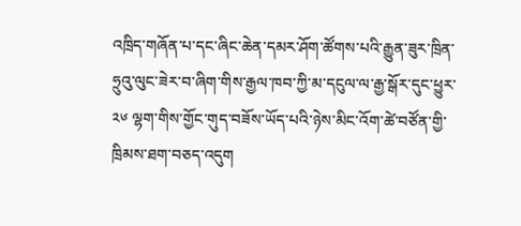འཁྲིད་གཞོན་པ་དང་ཞིང་ཆེན་དམར་ཤོག་ཚོགས་པའི་རྒྱུན་ཟུར་ཁྲིན་ཧྲུའུ་ལུང་ཟེར་བ་ཞིག་གིས་རྒྱལ་ཁབ་ཀྱི་མ་དངུལ་ལ་རྒྱ་སྒོར་དུང་ཕྱུར་ ༢༦ ལྷག་གིས་གྱོང་གུད་བཟོས་ཡོད་པའི་ཉེས་མིང་འོག་ཚེ་བཙོན་གྱི་ཁྲིམས་ཐག་བཅད་འདུག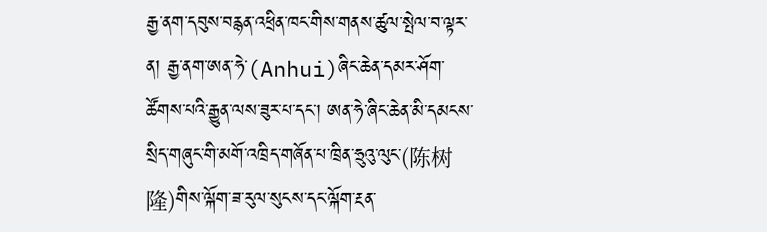རྒྱ་ནག་དབུས་བརྙན་འཕྲིན་ཁང་གིས་གནས་ཚུལ་སྤེལ་བ་ལྟར་ན། རྒྱ་ནག་ཨན་ཧེ་(Anhui)ཞིང་ཆེན་དམར་ཤོག་ཚོགས་པའི་རྒྱུན་ལས་ཟུར་པ་དང་། ཨན་ཧེ་ཞིང་ཆེན་མི་དམངས་སྲིད་གཞུང་གི་མགོ་འཁྲིད་གཞོན་པ་ཁྲིན་ཧྲུའུ་ལུང་(陈树隆)གིས་ལྐོག་ཟ་རུལ་སུངས་དང་ལྐོག་རྔན་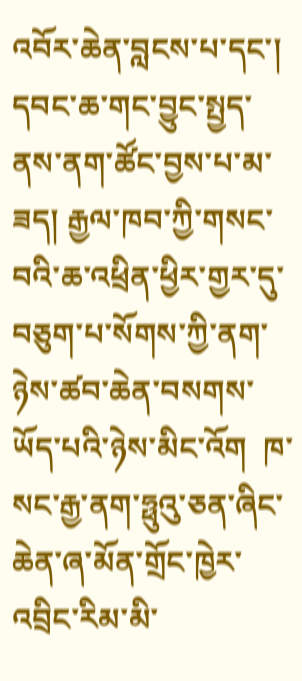འབོར་ཆེན་བླངས་པ་དང་། དབང་ཆ་གང་བྱུང་སྤྱད་ནས་ནག་ཚོང་བྱས་པ་མ་ཟད། རྒྱལ་ཁབ་ཀྱི་གསང་བའི་ཆ་འཕྲིན་ཕྱིར་གྱར་དུ་བཅུག་པ་སོགས་ཀྱི་ནག་ཉེས་ཚབ་ཆེན་བསགས་ཡོད་པའི་ཉེས་མིང་འོག  ཁ་སང་རྒྱ་ནག་ཧྥུའུ་ཅན་ཞིང་ཆེན་ཞ་མོན་གྲོང་ཁྱེར་འབྲིང་རིམ་མི་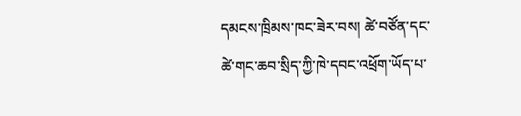དམངས་ཁྲིམས་ཁང་ཟེར་བས། ཚེ་བཙོན་དང་ཚེ་གང་ཆབ་སྲིད་ཀྱི་ཁེ་དབང་འཕྲོག་ཡོད་པ་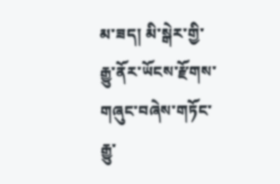མ་ཟད། མི་སྒེར་གྱི་རྒྱུ་ནོར་ཡོངས་རྫོགས་གཞུང་བཞེས་གཏོང་རྒྱུ་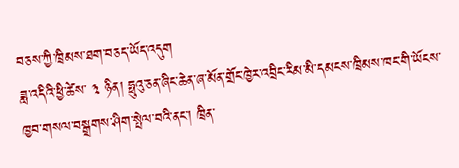བཅས་ཀྱི་ཁྲིམས་ཐག་བཅད་ཡོད་འདུག
ཟླ་འདིའི་ཕྱི་ཚེས་ ༣ ཉིན། ཧྥུའུ་ཅན་ཞིང་ཆེན་ཞ་མོན་གྲོང་ཁྱེར་འབྲིང་རིམ་མི་དམངས་ཁྲིམས་ཁང་གི་ཡོངས་ཁྱབ་གསལ་བསྒྲགས་ཤིག་སྤེལ་བའི་ནང་། ཁྲིན་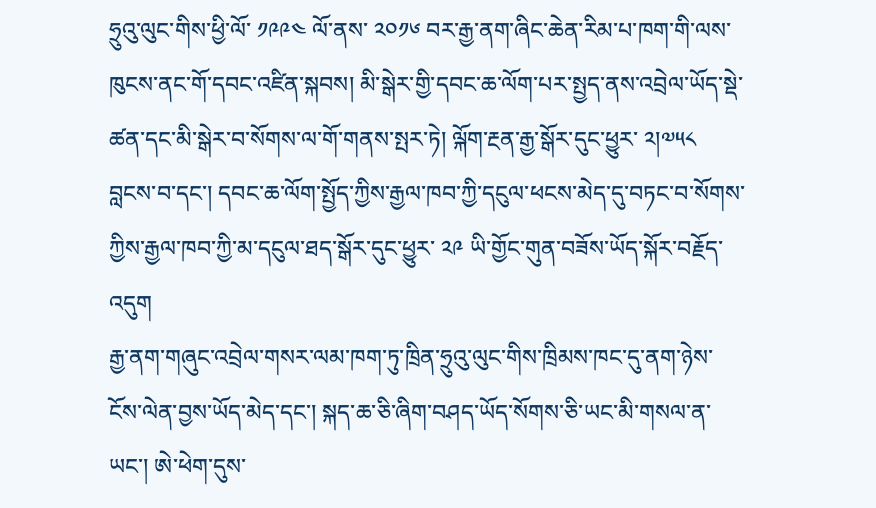ཧྲུའུ་ལུང་གིས་ཕྱི་ལོ་ ༡༩༩༤ ལོ་ནས་ ༢༠༡༦ བར་རྒྱ་ནག་ཞིང་ཆེན་རིམ་པ་ཁག་གི་ལས་ཁུངས་ནང་གོ་དབང་འཛིན་སྐབས། མི་སྒེར་གྱི་དབང་ཆ་ལོག་པར་སྤྱད་ནས་འབྲེལ་ཡོད་སྡེ་ཚན་དང་མི་སྒེར་བ་སོགས་ལ་གོ་གནས་སྤར་ཏེ། ལྐོག་རྔན་རྒྱ་སྒོར་དུང་ཕྱུར་ ༢།༧༥༨ བླངས་བ་དང་། དབང་ཆ་ལོག་སྤྱོད་ཀྱིས་རྒྱལ་ཁབ་ཀྱི་དངུལ་ཕངས་མེད་དུ་བཏང་བ་སོགས་ཀྱིས་རྒྱལ་ཁབ་ཀྱི་མ་དངུལ་ཐད་སྒོར་དུང་ཕྱུར་ ༢༩ ཡི་གྱོང་གུན་བཟོས་ཡོད་སྐོར་བརྗོད་འདུག
རྒྱ་ནག་གཞུང་འབྲེལ་གསར་ལམ་ཁག་ཏུ་ཁྲིན་ཧྲུའུ་ལུང་གིས་ཁྲིམས་ཁང་དུ་ནག་ཉེས་ངོས་ལེན་བྱས་ཡོད་མེད་དང་། སྐད་ཆ་ཅི་ཞིག་བཤད་ཡོད་སོགས་ཅི་ཡང་མི་གསལ་ན་ཡང་། ཨེ་ཕེག་དུས་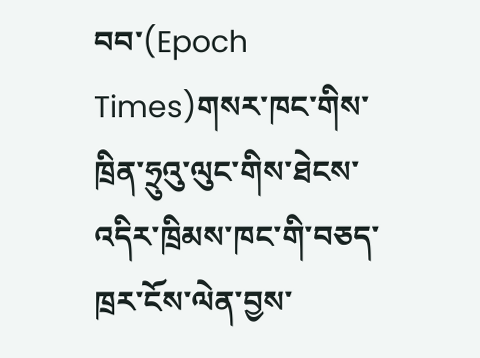བབ་(Epoch Times)གསར་ཁང་གིས་ཁྲིན་ཧྲུའུ་ལུང་གིས་ཐེངས་འདིར་ཁྲིམས་ཁང་གི་བཅད་ཁྲར་ངོས་ལེན་བྱས་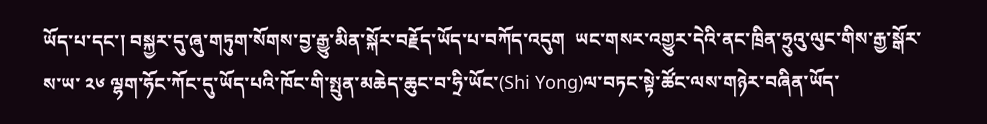ཡོད་པ་དང་། བསྐྱར་དུ་ཞུ་གཏུག་སོགས་བྱ་རྒྱུ་མིན་སྐོར་བརྗོད་ཡོད་པ་བཀོད་འདུག  ཡང་གསར་འགྱུར་དེའི་ནང་ཁྲིན་ཧྲུའུ་ལུང་གིས་རྒྱ་སྒོར་ས་ཡ་ ༢༦ ལྷག་ཧོང་ཀོང་དུ་ཡོད་པའི་ཁོང་གི་སྤུན་མཆེད་ཆུང་བ་ཧྲི་ཡོང་(Shi Yong)ལ་བཏང་སྟེ་ཚོང་ལས་གཉེར་བཞིན་ཡོད་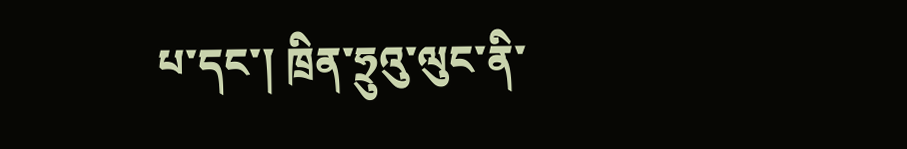པ་དང་། ཁྲིན་ཧྲུའུ་ལུང་ནི་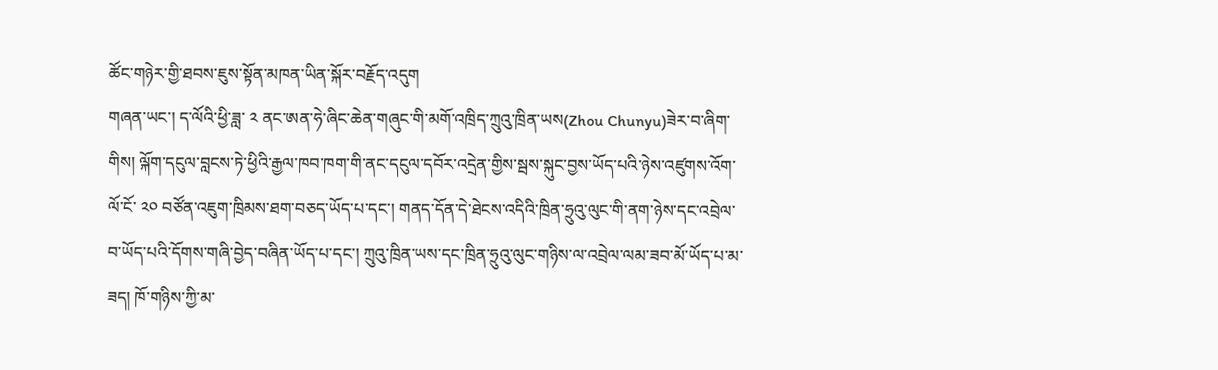ཚོང་གཉེར་གྱི་ཐབས་ཇུས་སྟོན་མཁན་ཡིན་སྐོར་བརྗོད་འདུག
གཞན་ཡང་། ད་ལོའི་ཕྱི་ཟླ་ ༢ ནང་ཨན་ཧེ་ཞིང་ཆེན་གཞུང་གི་མགོ་འཁྲིད་ཀྲུའུ་ཁྲིན་ཡས(Zhou Chunyu)ཟེར་བ་ཞིག་གིས། ལྐོག་དངུལ་བླངས་ཏེ་ཕྱིའི་རྒྱལ་ཁབ་ཁག་གི་ནང་དངུལ་དབོར་འདྲེན་གྱིས་སྦས་སྐུང་བྱས་ཡོད་པའི་ཉེས་འཛུགས་འོག་ལོ་ངོ་ ༢༠ བཙོན་འཇུག་ཁྲིམས་ཐག་བཅད་ཡོད་པ་དང་། གནད་དོན་དེ་ཐེངས་འདིའི་ཁྲིན་ཧྲུའུ་ལུང་གི་ནག་ཉེས་དང་འབྲེལ་བ་ཡོད་པའི་དོགས་གཞི་བྱེད་བཞིན་ཡོད་པ་དང་། ཀྲུའུ་ཁྲིན་ཡས་དང་ཁྲིན་ཧྲུའུ་ལུང་གཉིས་ལ་འབྲེལ་ལམ་ཟབ་མོ་ཡོད་པ་མ་ཟད། ཁོ་གཉིས་ཀྱི་མ་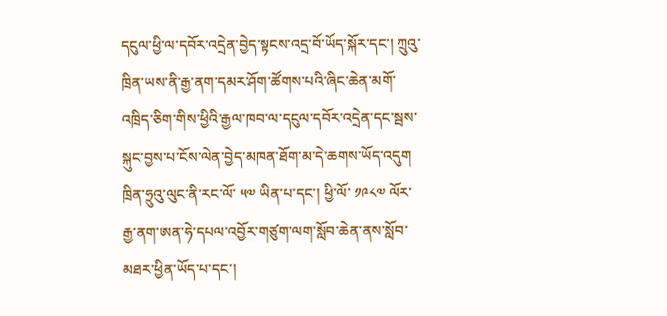དངུལ་ཕྱི་ལ་དབོར་འདྲེན་བྱེད་སྟངས་འདྲ་བོ་ཡོད་སྐོར་དང་། ཀྲུའུ་ཁྲིན་ཡས་ནི་རྒྱ་ནག་དམར་ཤོག་ཚོགས་པའི་ཞིང་ཆེན་མགོ་འཁྲིད་ཅིག་གིས་ཕྱིའི་རྒྱལ་ཁབ་ལ་དངུལ་དབོར་འདྲེན་དང་སྦས་སྐུང་བྱས་པ་ངོས་ལེན་བྱེད་མཁན་ཐོག་མ་དེ་ཆགས་ཡོད་འདུག
ཁྲིན་ཧྲུའུ་ལུང་ནི་རང་ལོ་ ༥༧ ཡིན་པ་དང་། ཕྱི་ལོ་ ༡༩༨༧ ལོར་རྒྱ་ནག་ཨན་ཧེ་དཔལ་འབྱོར་གཙུག་ལག་སློབ་ཆེན་ནས་སློབ་མཐར་ཕྱིན་ཡོད་པ་དང་།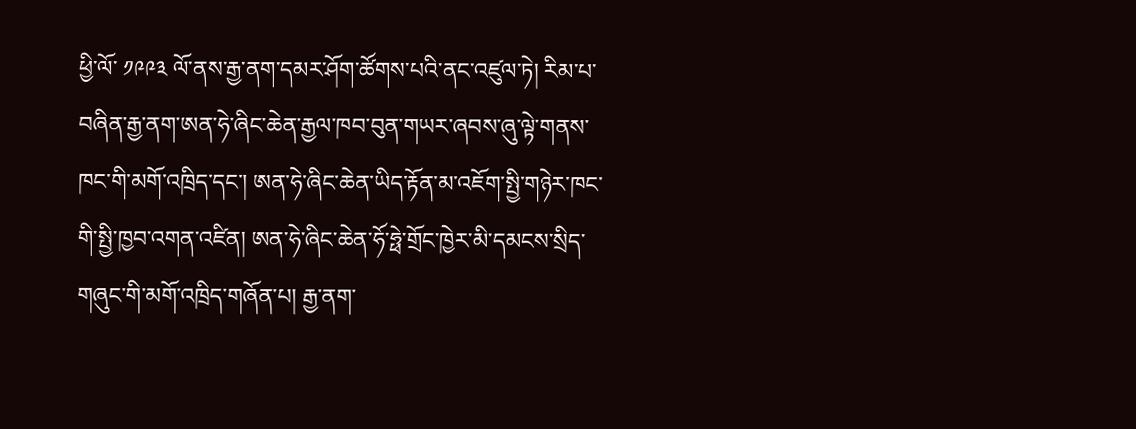ཕྱི་ལོ་ ༡༩༩༣ ལོ་ནས་རྒྱ་ནག་དམར་ཤོག་ཚོགས་པའི་ནང་འཛུལ་ཏེ། རིམ་པ་བཞིན་རྒྱ་ནག་ཨན་ཧེ་ཞིང་ཆེན་རྒྱལ་ཁབ་བུན་གཡར་ཞབས་ཞུ་ལྟེ་གནས་ཁང་གི་མགོ་འཁྲིད་དང་། ཨན་ཧེ་ཞིང་ཆེན་ཡིད་རྟོན་མ་འཇོག་སྤྱི་གཉེར་ཁང་གི་སྤྱི་ཁྱབ་འགན་འཛིན། ཨན་ཧེ་ཞིང་ཆེན་ཧོ་ཧྥེ་གྲོང་ཁྱེར་མི་དམངས་སྲིད་གཞུང་གི་མགོ་འཁྲིད་གཞོན་པ། རྒྱ་ནག་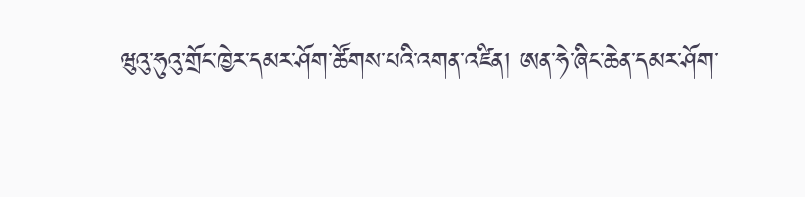ཝུའུ་ཧུའུ་གྲོང་ཁྱེར་དམར་ཤོག་ཚོགས་པའི་འགན་འཛིན། ཨན་ཧེ་ཞིང་ཆེན་དམར་ཤོག་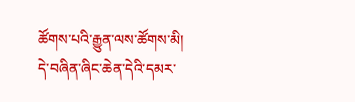ཚོགས་པའི་རྒྱུན་ལས་ཚོགས་མི། དེ་བཞིན་ཞིང་ཆེན་དེའི་དམར་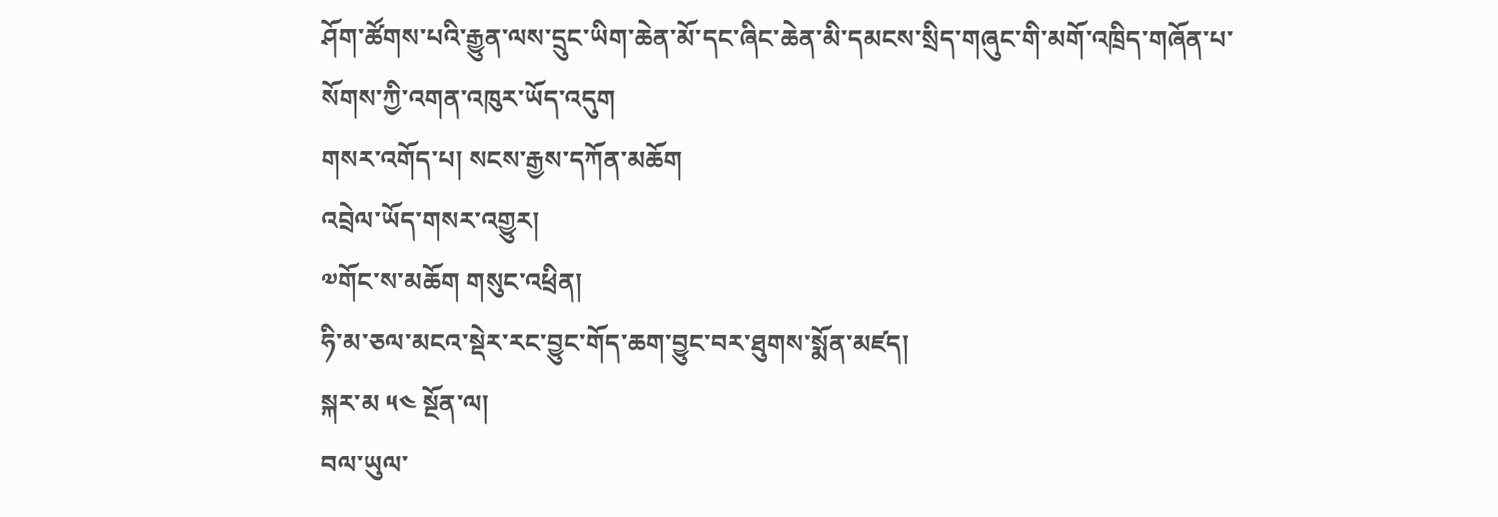ཤོག་ཚོགས་པའི་རྒྱུན་ལས་དྲུང་ཡིག་ཆེན་མོ་དང་ཞིང་ཆེན་མི་དམངས་སྲིད་གཞུང་གི་མགོ་འཁྲིད་གཞོན་པ་སོགས་ཀྱི་འགན་འཁུར་ཡོད་འདུག
གསར་འགོད་པ། སངས་རྒྱས་དཀོན་མཆོག
འབྲེལ་ཡོད་གསར་འགྱུར།
༧གོང་ས་མཆོག གསུང་འཕྲིན།
ཧི་མ་ཅལ་མངའ་སྡེར་རང་བྱུང་གོད་ཆག་བྱུང་བར་ཐུགས་སྨོན་མཛད།
སྐར་མ ༥༤ སྔོན་ལ།
བལ་ཡུལ་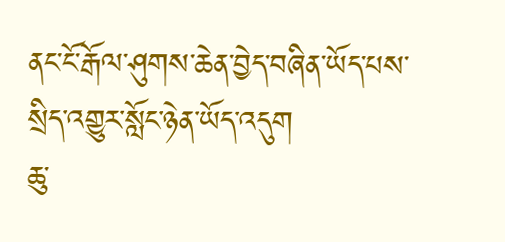ནང་ངོ་རྒོལ་ཤུགས་ཆེན་བྱེད་བཞིན་ཡོད་པས་སྲིད་འགྱུར་སློང་ཉེན་ཡོད་འདུག
ཆུ་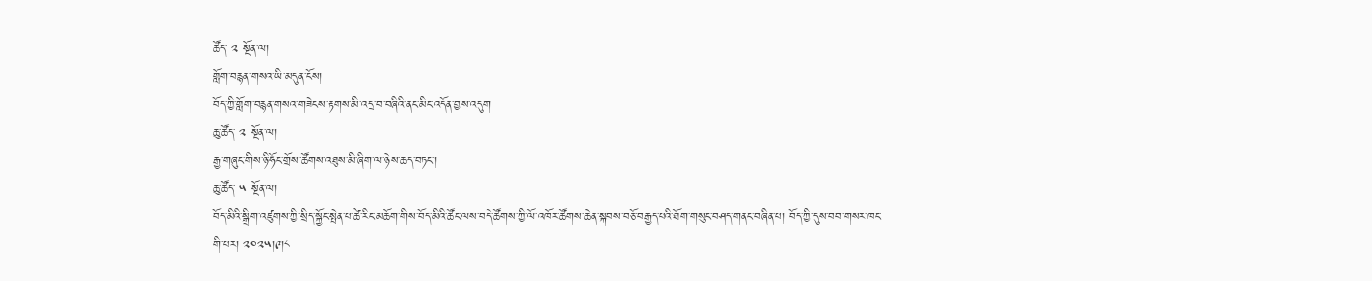ཚོད་ ༢ སྔོན་ལ།
གློག་བརྙན་གསའ་ཡི་མདུན་ངོས།
བོད་ཀྱི་གློག་བརྙན་གསའ་གཟེངས་རྟགས་མི་འདྲ་བ་བཞིའི་ནང་མིང་འདོན་བྱས་འདུག
ཆུ་ཚོད་ ༢ སྔོན་ལ།
རྒྱ་གཞུང་གིས་ཉི་ཧོང་གྲོས་ཚོགས་འཐུས་མི་ཞིག་ལ་ཉེས་ཆད་བཏང་།
ཆུ་ཚོད་ ༥ སྔོན་ལ།
བོད་མིའི་སྒྲིག་འཛུགས་ཀྱི་སྲིད་སྐྱོང་སྤེན་པ་ཚེ་རིང་མཆོག་གིས་བོད་མིའི་ཚོང་ལས་བདེ་ཚོགས་ཀྱི་ལོ་འཁོར་ཚོགས་ཆེན་སྐབས་བཅོ་བརྒྱད་པའི་ཐོག་གསུང་བཤད་གནང་བཞིན་པ། བོད་ཀྱི་དུས་བབ་གསར་ཁང་གི་པར། ༢༠༢༥།༩།༨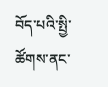བོད་པའི་སྤྱི་ཚོགས་ནང་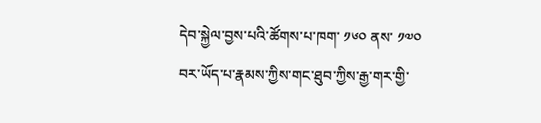དེབ་སྐྱེལ་བྱས་པའི་ཚོགས་པ་ཁག་ ༡༦༠ ནས་ ༡༧༠ བར་ཡོད་པ་རྣམས་ཀྱིས་གང་ཐུབ་ཀྱིས་རྒྱ་གར་གྱི་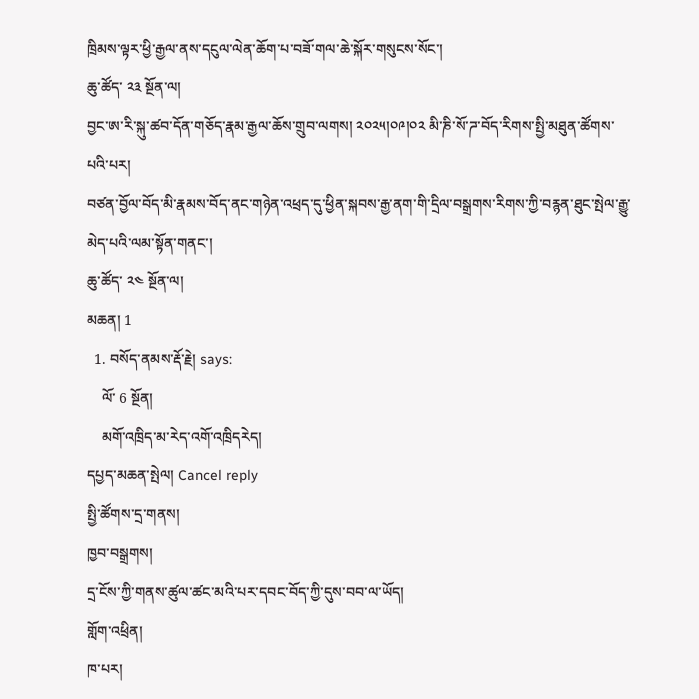ཁྲིམས་ལྟར་ཕྱི་རྒྱལ་ནས་དངུལ་ལེན་ཆོག་པ་བཟོ་གལ་ཆེ་སྐོར་གསུངས་སོང་།
ཆུ་ཚོད་ ༢༣ སྔོན་ལ།
བྱང་ཨ་རི་སྐུ་ཚབ་དོན་གཅོད་རྣམ་རྒྱལ་ཆོས་གྲུབ་ལགས། ༢༠༢༥།༠༩།༠༢ མི་ཎི་སོ་ཌ་བོད་རིགས་སྤྱི་མཐུན་ཚོགས་པའི་པར།
བཙན་བྱོལ་བོད་མི་རྣམས་བོད་ནང་གཉེན་འཕྲད་དུ་ཕྱིན་སྐབས་རྒྱ་ནག་གི་དྲིལ་བསྒྲགས་རིགས་ཀྱི་བརྙན་ཐུང་སྤེལ་རྒྱུ་མེད་པའི་ལམ་སྟོན་གནང་།
ཆུ་ཚོད་ ༢༤ སྔོན་ལ།
མཆན། 1
  1. བསོད་ནམས་རྡོ་རྗེ། says:
    ལོ་ 6 སྔོན།
    མགོ་འཁྲིད་མ་རེད་འགོ་འཁྲིདརེད།
དཔྱད་མཆན་སྤེལ། Cancel reply
སྤྱི་ཚོགས་དྲ་གནས།
ཁྱབ་བསྒྲགས།
དྲ་ངོས་ཀྱི་གནས་ཚུལ་ཚང་མའི་པར་དབང་བོད་ཀྱི་དུས་བབ་ལ་ཡོད།
གློག་འཕྲིན།
ཁ་པར།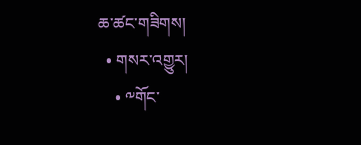ཆ་ཚང་གཟིགས།
  • གསར་འགྱུར།
    • ༸གོང་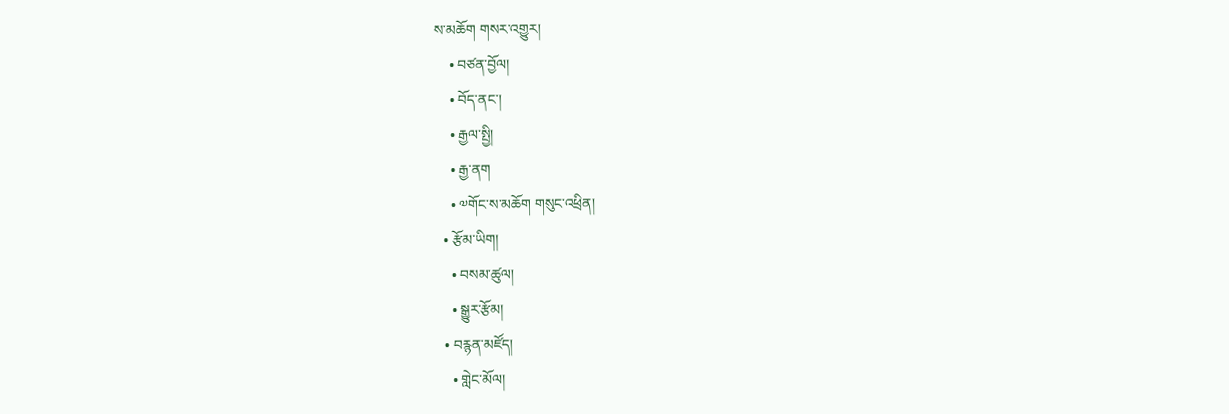ས་མཆོག གསར་འགྱུར།
    • བཙན་བྱོལ།
    • བོད་ནང་།
    • རྒྱལ་སྤྱི།
    • རྒྱ་ནག
    • ༧གོང་ས་མཆོག གསུང་འཕྲིན།
  • རྩོམ་ཡིག།
    • བསམ་ཚུལ།
    • སྒྱུར་རྩོམ།
  • བརྙན་མཛོད།
    • གླེང་མོལ།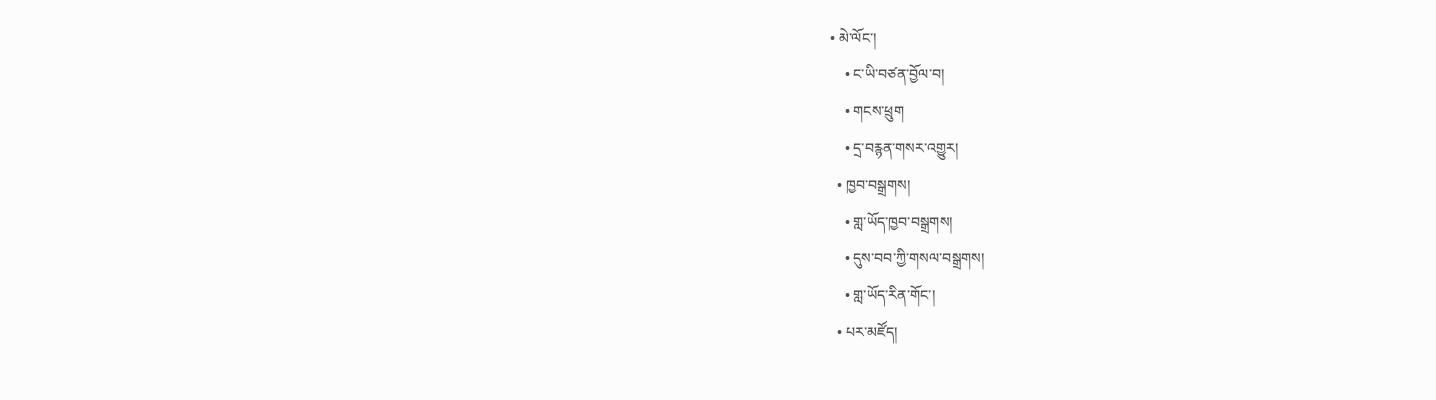• མེ་ལོང་།
    • ང་ཡི་བཙན་བྱོལ་བ།
    • གངས་ཕྲུག
    • དྲ་བརྙན་གསར་འགྱུར།
  • ཁྱབ་བསྒྲགས།
    • གླ་ཡོད་ཁྱབ་བསྒྲགས།
    • དུས་བབ་ཀྱི་གསལ་བསྒྲགས།
    • གླ་ཡོད་རིན་གོང་།
  • པར་མཛོད།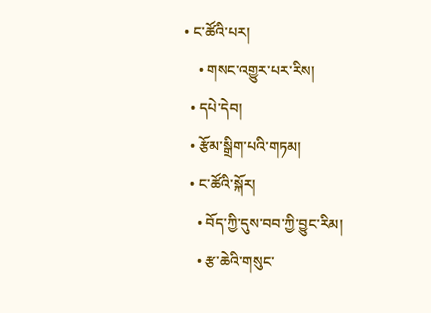• ང་ཚོའི་པར།
    • གསང་འགྱུར་པར་རིས།
  • དཔེ་དེབ།
  • རྩོམ་སྒྲིག་པའི་གཏམ།
  • ང་ཚོའི་སྐོར།
    • བོད་ཀྱི་དུས་བབ་ཀྱི་བྱུང་རིམ།
    • རྩ་ཆེའི་གསུང་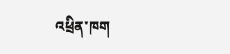འཕྲིན་ཁག